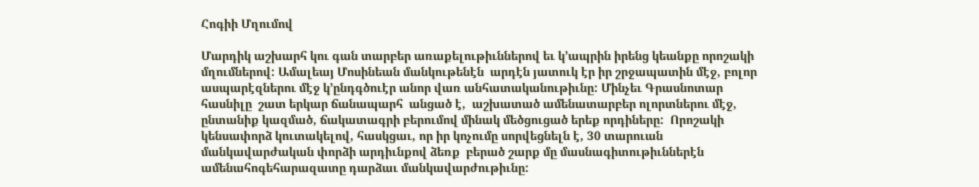Հոգիի Մղումով

Մարդիկ աշխարհ կու գան տարբեր առաքելութիւններով եւ կ’ապրին իրենց կեանքը որոշակի մղումներով: Ամալեայ Մոսինեան մանկութենէն  արդէն յատուկ էր իր շրջապատին մէջ, բոլոր ասպարէզներու մէջ կ’ընդգծուէր անոր վառ անհատականութիւնը: Մինչեւ Գրասնոտար հասնիլը  շատ երկար ճանապարհ  անցած է,  աշխատած ամենատարբեր ոլորտներու մէջ, ընտանիք կազմած, ճակատագրի բերումով մինակ մեծցուցած երեք որդիները:  Որոշակի կենսափորձ կուտակելով, հասկցաւ, որ իր կոչումը սորվեցնելն է, 30 տարուան մանկավարժական փորձի արդիւնքով ձեռք  բերած շարք մը մասնագիտութիւններէն ամենահոգեհարազատը դարձաւ մանկավարժութիւնը: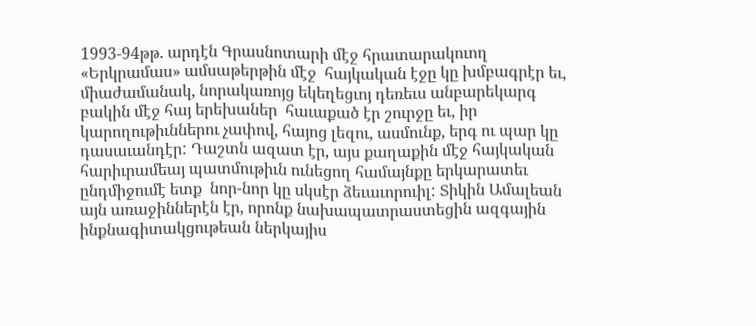1993-94թթ. արդէն Գրասնոտարի մէջ հրատարակուող «Երկրամաս» ամսաթերթին մէջ  հայկական էջը կը խմբագրէր եւ, միաժամանակ, նորակառոյց եկեղեցւոյ դեռեւս անբարեկարգ բակին մէջ հայ երեխաներ  հաւաքած էր շուրջը եւ, իր կարողութիւններու չափով, հայոց լեզու, ասմունք, երգ ու պար կը դասաւանդէր: Դաշտն ազատ էր, այս քաղաքին մէջ հայկական  հարիւրամեայ պատմութիւն ունեցող համայնքը երկարատեւ ընդմիջումէ ետք  նոր-նոր կը սկսէր ձեւաւորուիլ: Տիկին Ամալեան այն առաջիններէն էր, որոնք նախապատրաստեցին ազգային ինքնագիտակցութեան ներկայիս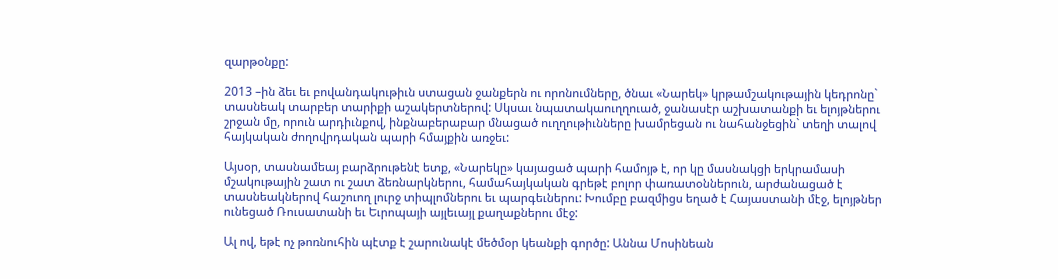զարթօնքը:

2013 –ին ձեւ եւ բովանդակութիւն ստացան ջանքերն ու որոնումները, ծնաւ «Նարեկ» կրթամշակութային կեդրոնը` տասնեակ տարբեր տարիքի աշակերտներով: Սկսաւ նպատակաուղղուած, ջանասէր աշխատանքի եւ ելոյթներու շրջան մը, որուն արդիւնքով, ինքնաբերաբար մնացած ուղղութիւնները խամրեցան ու նահանջեցին` տեղի տալով հայկական ժողովրդական պարի հմայքին առջեւ:

Այսօր, տասնամեայ բարձրութենէ ետք, «Նարեկը» կայացած պարի համոյթ է, որ կը մասնակցի երկրամասի մշակութային շատ ու շատ ձեռնարկներու, համահայկական գրեթէ բոլոր փառատօններուն, արժանացած է տասնեակներով հաշուող լուրջ տիպլոմներու եւ պարգեւներու: Խումբը բազմիցս եղած է Հայաստանի մէջ, ելոյթներ ունեցած Ռուսատանի եւ Եւրոպայի այլեւայլ քաղաքներու մէջ:

Ալ ով, եթէ ոչ թոռնուհին պէտք է շարունակէ մեծմօր կեանքի գործը: Աննա Մոսինեան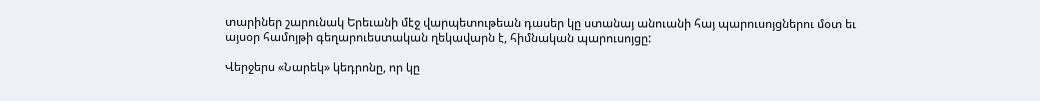տարիներ շարունակ Երեւանի մէջ վարպետութեան դասեր կը ստանայ անուանի հայ պարուսոյցներու մօտ եւ այսօր համոյթի գեղարուեստական ղեկավարն է, հիմնական պարուսոյցը:

Վերջերս «Նարեկ» կեդրոնը, որ կը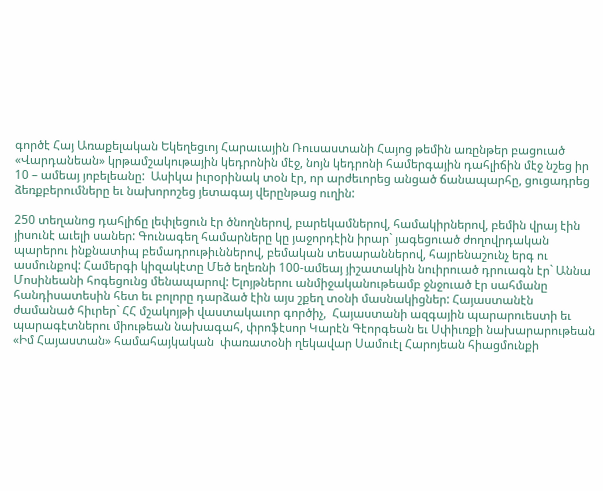գործէ Հայ Առաքելական Եկեղեցւոյ Հարաւային Ռուսաստանի Հայոց թեմին առընթեր բացուած «Վարդանեան» կրթամշակութային կեդրոնին մէջ, նոյն կեդրոնի համերգային դահլիճին մէջ նշեց իր 10 – ամեայ յոբելեանը:  Ասիկա իւրօրինակ տօն էր, որ արժեւորեց անցած ճանապարհը, ցուցադրեց ձեռքբերումները եւ նախորոշեց յետագայ վերընթաց ուղին:

250 տեղանոց դահլիճը լեփլեցուն էր ծնողներով, բարեկամներով, համակիրներով, բեմին վրայ էին յիսունէ աւելի սաներ: Գունագեղ համարները կը յաջորդէին իրար` յագեցուած ժողովրդական պարերու ինքնատիպ բեմադրութիւններով, բեմական տեսարաններով, հայրենաշունչ երգ ու ասմունքով: Համերգի կիզակէտը Մեծ եղեռնի 100-ամեայ յիշատակին նուիրուած դրուագն էր` Աննա Մոսինեանի հոգեցունց մենապարով: Ելոյթներու անմիջականութեամբ ջնջուած էր սահմանը հանդիսատեսին հետ եւ բոլորը դարձած էին այս շքեղ տօնի մասնակիցներ: Հայաստանէն ժամանած հիւրեր` ՀՀ մշակոյթի վաստակաւոր գործիչ,  Հայաստանի ազգային պարարուեստի եւ պարագէտներու միութեան նախագահ, փրոֆէսոր Կարէն Գէորգեան եւ Սփիւռքի նախարարութեան «Իմ Հայաստան» համահայկական  փառատօնի ղեկավար Սամուէլ Հարոյեան հիացմունքի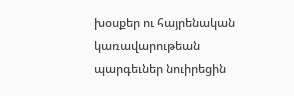խօսքեր ու հայրենական կառավարութեան պարգեւներ նուիրեցին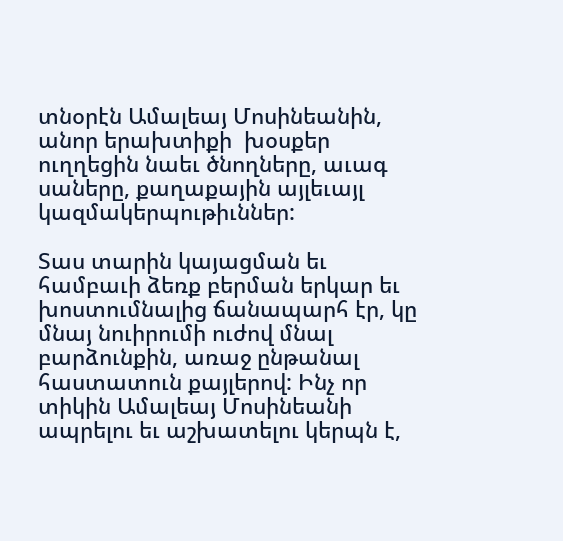տնօրէն Ամալեայ Մոսինեանին, անոր երախտիքի  խօսքեր ուղղեցին նաեւ ծնողները, աւագ սաները, քաղաքային այլեւայլ կազմակերպութիւններ:

Տաս տարին կայացման եւ համբաւի ձեռք բերման երկար եւ խոստումնալից ճանապարհ էր, կը մնայ նուիրումի ուժով մնալ բարձունքին, առաջ ընթանալ հաստատուն քայլերով: Ինչ որ տիկին Ամալեայ Մոսինեանի ապրելու եւ աշխատելու կերպն է,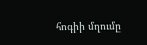հոգիի մղումը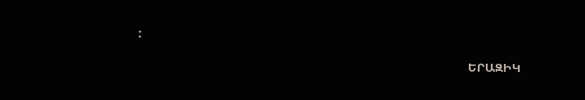:

                                                                                                              ԵՐԱԶԻԿ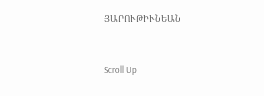ՅԱՐՈՒԹԻՒՆԵԱՆ



Scroll Up